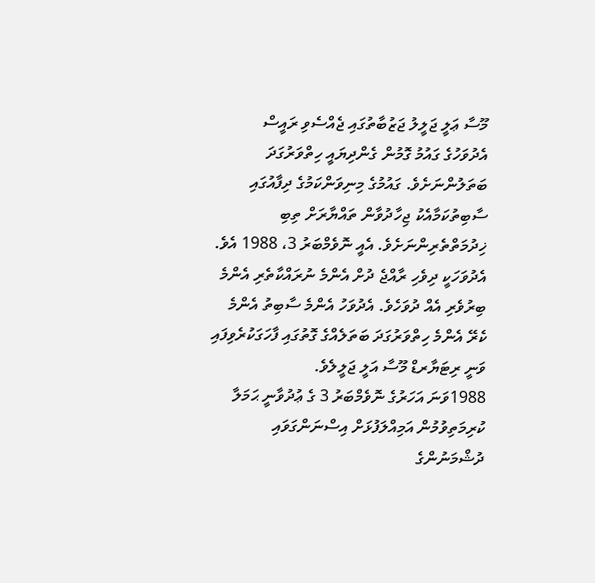މޫސާ ޢަލީ ޖަލީލު ޖަޒުބާތުގައި ޖެއްސެވި ރައީސް
އެދުވަހުގެ ގައުމު ގޮމުން ގެންދިޔައީ ހިތްވަރުގަދަ ބަތަލުންނަށެވެ. ގައުމުގެ މިނިވަންކަމުގެ ދިފާއުގައި ސާބިތުކަމާއެކު ޖިހާދުވާން ތައްޔާރަށް ތިބި ޚިދުމަތްތެރިންނަށެވެ. އެއީ ނޮވެމްބަރު 3، 1988 އެވެ. އެދުވަހަކީ ދިވެހި ރާއްޖެ ދުށް އެންމެ ނުރައްކާތެރި އެންމެ ބިރުވެރި އެއް ދުވަހެވެ. އެދުވަހު އެންމެ ސާބިތު އެންމެ ކެރޭ އެންމެ ހިތްވަރުގަދަ ބަތަލެއްގެ ގޮތުގައި ފާހަގަކުރެވިފައި ވަނީ ރިޓަޔާރޑް މޫސާ އަލީ ޖަލީލެވެ.
1988ވަނަ އަހަރުގެ ނޮވެމްބަރު 3 ގެ ޢުދުވާނީ ޙަމަލާ ކުރިމަތިވުމުން އަމިއްލަފުޅަށް އިސްނަންގަވައި ދުޝްމަނުންގެ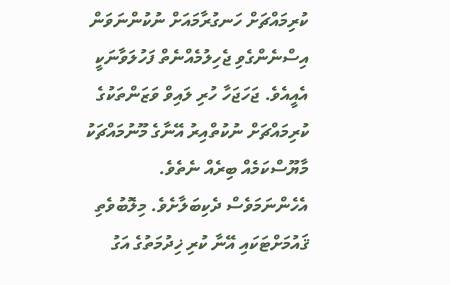ކުރިމައްޗަށް ހަނގުރާމައަށް ނުކުންނަވަން އިސްނެންގެވި ޖެހިލުމެއްނެތް ފަހުލަވާނަކީ އެއީއެވެ. ޖަހަޖަހާ ހުރި ލައިވް ވަޒަންތަކުގެ ކުރިމައްޗަށް ނުކުތްއިރު އޭނާގެ މޫނުމައްޗަކު މާޔޫސްކަމެއް ބިރެއް ނެތެވެ.
އެހެންނަމަވެސް ދެކިބަލާށެވެ. މިލޮބުވެތި ޤައުމަށްޓަކައި އޭނާ ކުރި ޚިދުމަތުގެ އަގު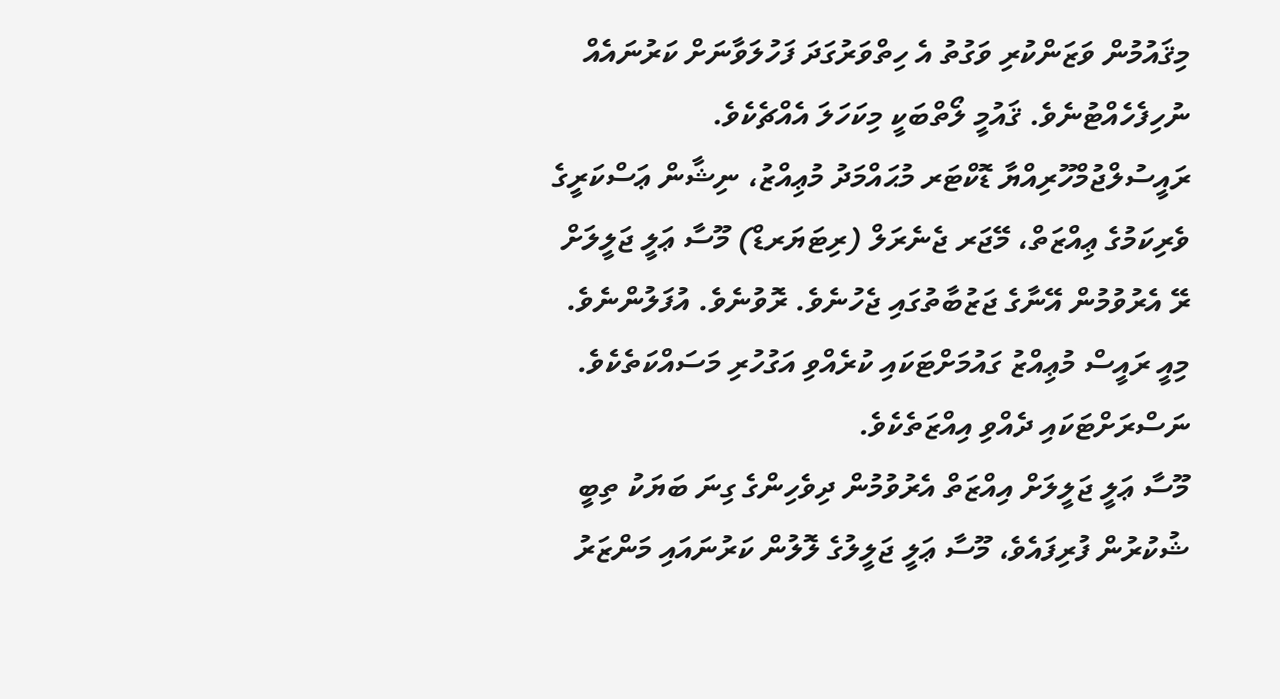މިޤައުމުން ވަޒަންކުރި ވަގުތު އެ ހިތްވަރުގަދަ ފަހުލަވާނަށް ކަރުނައެއް ނުހިފެހެއްޓުނެވެ. ޤައުމީ ލޯތްބަކީ މިކަހަލަ އެއްޗެކެވެ.
ރައީސުލްޖުމްހޫރިއްޔާ ޑޮކްޓަރ މުޙައްމަދު މުޢިއްޒު، ނިޝާން ޢަސްކަރީގެ ވެރިކަމުގެ ޢިއްޒަތް، މޭޖަރ ޖެނެރަލް (ރިޓަޔަރޑް) މޫސާ ޢަލީ ޖަލީލަށް ރޭ އެރުވުމުން އޭނާގެ ޖަޒުބާތުގައި ޖެހުނެވެ. ރޮވުނެވެ. އުފަލުންނެވެ. މިއީ ރައީސް މުޢިއްޒު ގައުމަށްޓަކައި ކުރެއްވި އަގުހުރި މަސައްކަތެކެވެ. ނަސްރަށްޓަކައި ދެއްވި އިއްޒަތެކެވެ.
މޫސާ ޢަލީ ޖަލީލަށް އިއްޒަތް އެރުވުމުން ދިވެހިންގެ ގިނަ ބަޔަކު ތިބީ ޝުކުރުން ފުރިފައެވެ، މޫސާ ޢަލީ ޖަލީލުގެ ލޮލުން ކަރުނައައި މަންޒަރު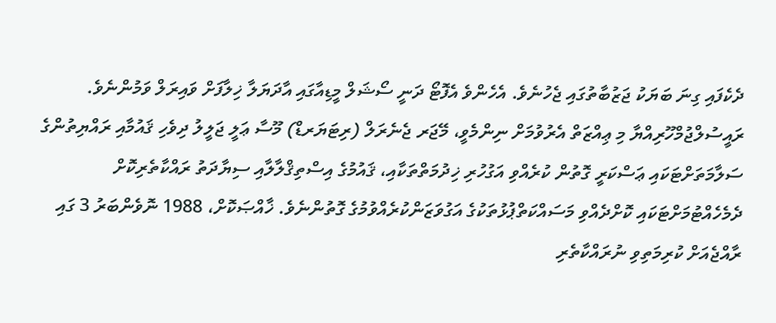ދެކެފައި ގިނަ ބަޔަކު ޖަޒުބާތުގައި ޖެހުނެވެ. އެހެންވެ އެފޮޓޯ ދަނީ ސޯޝަލް މީޑިއާގައި އާދަޔަލާ ޚިލާފަށް ވައިރަލް ވަމުންނެވެ.
ރައީސުލްޖުމްހޫރިއްޔާ މި ޢިއްޒަތް އެރުވުމަށް ނިންމެވީ، މޭޖަރ ޖެނެރަލް (ރިޓަޔަރޑް) މޫސާ ޢަލީ ޖަލީލު ދިވެހި ޤައުމާއި ރައްޔިތުންގެ ސަލާމަތަށްޓަކައި ޢަސްކަރީ ގޮތުން ކުރެއްވި އަގުހުރި ޚިދުމަތްތަކާއި، ޤައުމުގެ އިސްތިޤްލާލާއި ސިޔާދަތު ރައްކާތެރިކޮށް ދެމެހެއްޓުމަށްޓަކައި ކޮށްދެއްވި މަސައްކަތްޕުޅުތަކުގެ އަގުވަޒަންކުރެއްވުމުގެ ގޮތުންނެވެ. ޚާއްޞަކޮށް، 1988 ނޮވެންބަރު 3 ގައި ރާއްޖެއަށް ކުރިމަތިވި ނުރައްކާތެރި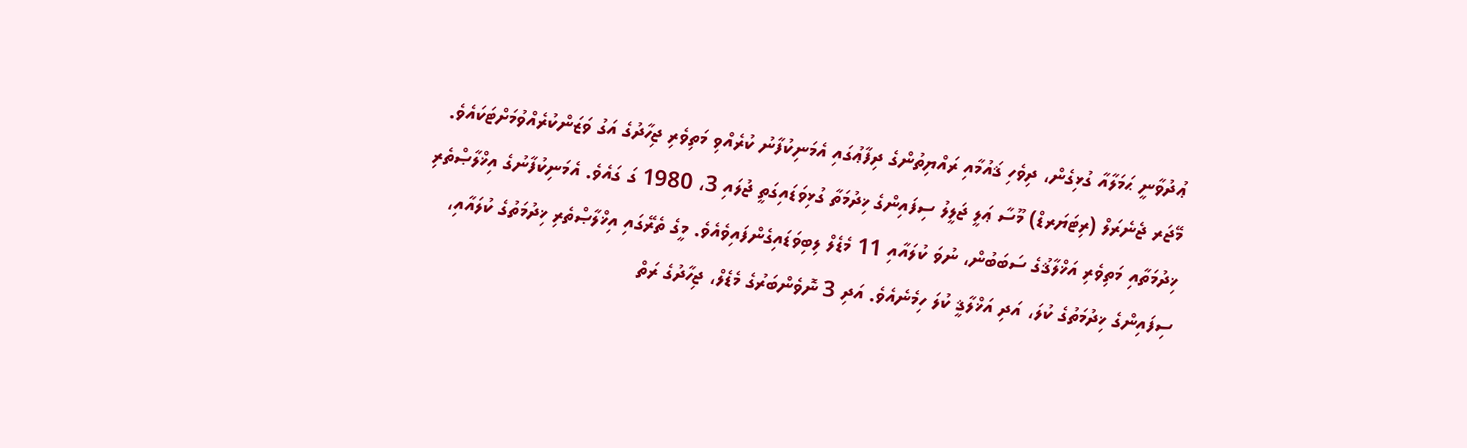ޢުދުވާނީ ޙަމަލާއާ ގުޅިގެން، ދިވެހި ޤައުމާއި ރައްޔިތުންގެ ދިފާޢުގައި އެމަނިކުފާނު ކުރެއްވި މަތިވެރި ޖިހާދުގެ އަގު ވަޒަންކުރެއްވުމަށްޓަކައެވެ.
މޭޖަރ ޖެނެރަލް (ރިޓަޔަރޑް) މޫސާ ޢަލީ ޖަލީލު ސިފައިންގެ ޚިދުމަތާ ގުޅިވަޑައިގަތީ ޖުލައި 3، 1980 ގަ ގައެވެ. އެމަނިކުފާނުގެ އިޚްލާޞްތެރި ޚިދުމަތާއި މަތިވެރި އަޚްލާޤުގެ ސަބަބުން، ނުވަ ކުލައާއި 11 މެޑެލް ލިބިވަޑައިގެންފައިވެއެވެ. މީގެ ތެރޭގައި އިޚްލާޞްތެރި ޚިދުމަތުގެ ކުލައާއި، ސިފައިންގެ ޚިދުމަތުގެ ކުލަ، އަދި އަޚްލާޤީ ކުލަ ހިމެނެއެވެ. އަދި 3 ނޮވެންބަރުގެ މެޑެލް، ޖިހާދުގެ ރަތް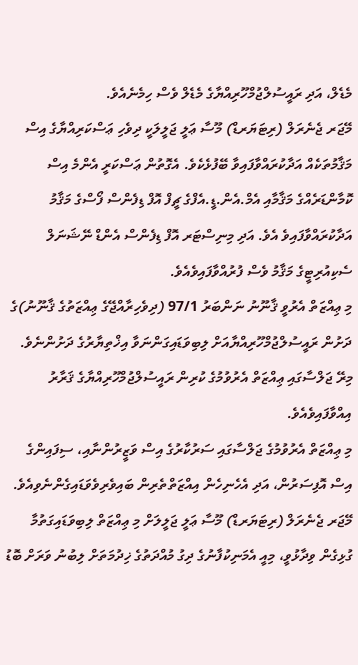މެޑެލް، އަދި ރައީސުލްޖުމްހޫރިއްޔާގެ މެޑެލް ވެސް ހިމެނެއެވެ.
މޭޖަރ ޖެނެރަލް (ރިޓަޔަރޑް) މޫސާ ޢަލީ ޖަލީލަކީ ދިވެހި ޢަސްކަރިއްޔާގެ އިސް މަޤާމުތަކެއް އަދާކުރައްވާފައިވާ ބޭފުޅެކެވެ. އެގޮތުން ޢަސްކަރީ އެންމެ އިސް ކޮމާންޑަރެއްގެ މަޤާމާއި އެމް.އެން.ޑީ.އެފްގެ ޗީފް އޮފް ޑިފެންސް ފޯސްގެ މަޤާމު އަދާކުރައްވާފައިވެ އެވެ. އަދި މިނިސްޓަރ އޮފް ޑިފެންސް އެންޑް ނޭޝަނަލް ސެކިއުރިޓީގެ މަޤާމު ވެސް ފުރުއްވާފައިވެއެވެ.
މި ޢިއްޒަތް އެރުވީ ޤާނޫނު ނަންބަރު 97/1 (ދިވެހިރާއްޖޭގެ ޢިއްޒަތުގެ ޤާނޫނު)ގެ ދަށުން ރައީސުލްޖުމްހޫރިއްޔާއަށް ލިބިވަޑައިގަންނަވާ އިޚްތިޔާރުގެ ދަށުންނެވެ. މިރޭ ޖަލްސާގައި ޢިއްޒަތް އެރުވުމުގެ ކުރިން ރައީސުލްޖުމްހޫރިއްޔާގެ ޤަރާރު އިއްވާފައިވެއެވެ.
މި ޢިއްޒަތް އެރުވުމުގެ ޖަލްސާގައި ސަރުކާރުގެ އިސް ވަޒީރުންނާއި، ސިފައިންގެ އިސް އޮފިސަރުން، އަދި އެހެނިހެން އިއްޒަތްތެރިން ބައިވެރިވެވަޑައިގެންނެވިއެވެ.
މޭޖަރ ޖެނެރަލް (ރިޓަޔަރޑް) މޫސާ ޢަލީ ޖަލީލަށް މި ޢިއްޒަތް ލިބިވަޑައިގަތުމާ ގުޅިގެން ވިދާޅުވީ، މިއީ އެމަނިކުފާނުގެ ދިގު މުއްދަތުގެ ޚިދުމަތަށް ލިބުނު ވަރަށް ބޮޑު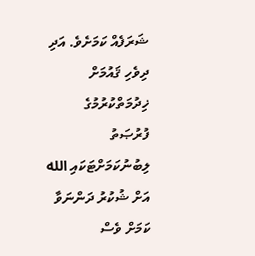ޝަރަފެއް ކަމަށެވެ. އަދި ދިވެހި ޤައުމަށް ޚިދުމަތްކުރުމުގެ ފުރުޞަތު ލިބުނުކަމަށްޓަކައި الله އަށް ޝުކުރު ދަންނަވާ ކަމަށް ވެސް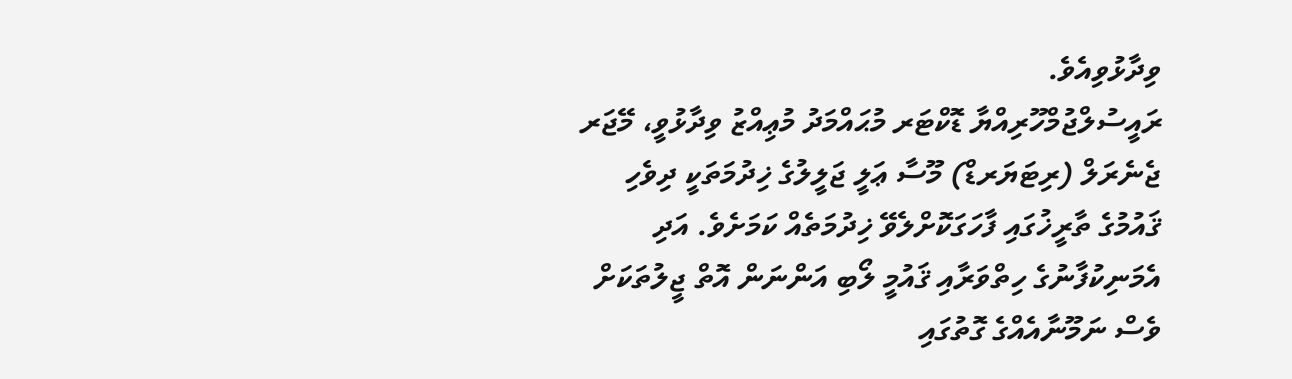ވިދާޅުވިއެވެ.
ރައީސުލްޖުމްހޫރިއްޔާ ޑޮކްޓަރ މުޙައްމަދު މުޢިއްޒު ވިދާޅުވީ، މޭޖަރ ޖެނެރަލް (ރިޓަޔަރޑް) މޫސާ ޢަލީ ޖަލީލުގެ ޚިދުމަތަކީ ދިވެހި ޤައުމުގެ ތާރީޚުގައި ފާހަގަކޮށްލެވޭ ޚިދުމަތެއް ކަމަށެވެ. އަދި އެމަނިކުފާނުގެ ހިތްވަރާއި ޤައުމީ ލޯބި އަންނަން އޮތް ޖީލުތަކަށް ވެސް ނަމޫނާއެއްގެ ގޮތުގައި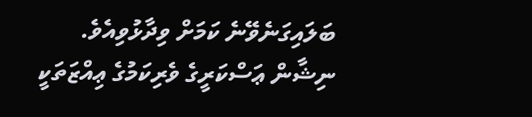ބަލައިގަނެވޭނެ ކަމަށް ވިދާޅުވިއެވެ.
ނިޝާން ޢަސްކަރީގެ ވެރިކަމުގެ ޢިއްޒަތަކީ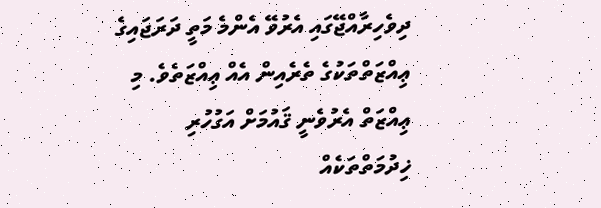ދިވެހިރާއްޖޭގައި އެރުވޭ އެންމެ މަތީ ދަރަޖައިގެ ޢިއްޒަތްތަކުގެ ތެރެއިން އެއް ޢިއްޒަތެވެ. މި ޢިއްޒަތް އެރުވެނީ ޤައުމަށް އަގުހުރި ޚިދުމަތްތަކެއް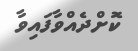ކޮށްދެއްވާފައިވާ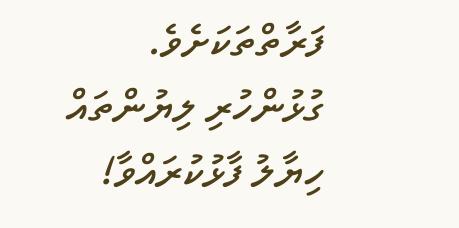ފަރާތްތަކަށެވެ.
ގުޅުންހުރި ލިޔުންތައް
ހިޔާލު ފާޅުކުރައްވާ!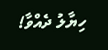ހިޔާލު ދެއްވާ!